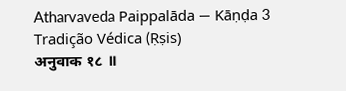Atharvaveda Paippalāda — Kāṇḍa 3
Tradição Védica (Ṛṣis)
अनुवाक १८ ॥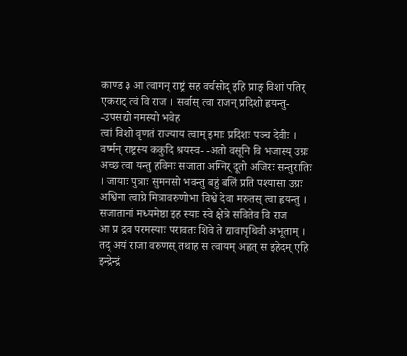काण्ड ३ आ त्वागन् राष्ट्रं सह वर्चसोद् इहि प्राङ् विशां पतिर् एकराट् त्वं वि राज । सर्वास् त्वा राजन् प्रदिशो ह्वयन्तु- -उपसद्यो नमस्यो भवेह
त्वां विशो वृणतं राज्याय त्वाम् इमाः प्रदिशः पञ्च देवीः । वर्ष्मन् राष्ट्रस्य ककुदि श्रयस्व- -अतो वसूनि वि भजास्य् उग्रः
अच्छ त्वा यन्तु हविनः सजाता अग्निर् दूतो अजिरः सन्तुरातिः । जायाः पुत्राः सुमनसो भवन्तु बहुं बलिं प्रति पश्यासा उग्रः
अश्विना त्वाग्रे मित्रावरुणोभा विश्वे देवा मरुतस् त्वा ह्वयन्तु । सजातानां मध्यमेष्ठा इह स्याः स्वे क्षेत्रे सवितेव वि राज
आ प्र द्रव परमस्याः परावतः शिवे ते द्यावापृथिवी अभूताम् । तद् अयं राजा वरुणस् तथाह स त्वायम् अह्वत् स इहेदम् एहि
इन्द्रेन्द्रं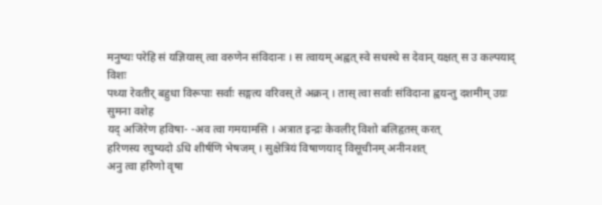मनुष्यः परेहि सं यज्ञियास् त्वा वरुणेन संविदानः । स त्वायम् अह्वत् स्वे सधस्थे स देवान् यक्षत् स उ कल्पयाद् विशः
पथ्या रेवतीर् बहुधा विरूपाः सर्वाः सङ्गत्य वरिवस् ते अक्रन् । तास् त्वा सर्वाः संविदाना ह्वयन्तु दशमीम् उग्रः सुमना वशेह
यद् अजिरेण हविषा- -अव त्वा गमयामसि । अत्रात इन्द्रः केवलीर् विशो बलिहृतस् करत्
हरिणस्य रघुष्यदो ऽधि शीर्षणि भेषजम् । सुक्षेत्रियं विषाणयाद् विसूचीनम् अनीनशत्
अनु त्वा हरिणो वृषा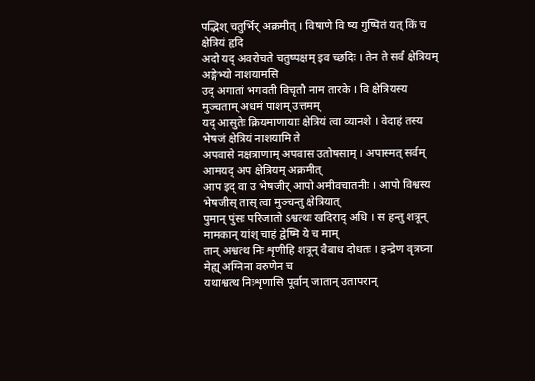पद्भिश् चतुर्भिर् अक्रमीत् । विषाणे वि ष्य गुष्पितं यत् किं च क्षेत्रियं हृदि
अदो यद् अवरोचते चतुष्पक्षम् इव च्छदिः । तेन ते सर्वं क्षेत्रियम् अङ्गेभ्यो नाशयामसि
उद् अगातां भगवती विचृतौ नाम तारके । वि क्षेत्रियस्य मुञ्चताम् अधमं पाशम् उत्तमम्
यद् आसुतेः क्रियमाणायाः क्षेत्रियं त्वा व्यानशे । वेदाहं तस्य भेषजं क्षेत्रियं नाशयामि ते
अपवासे नक्षत्राणाम् अपवास उतोषसाम् । अपास्मत् सर्वम् आमयद् अप क्षेत्रियम् अक्रमीत्
आप इद् वा उ भेषजीर् आपो अमीवचातनीः । आपो विश्वस्य भेषजीस् तास् त्वा मुञ्चन्तु क्षेत्रियात्
पुमान् पुंसः परिजातो ऽश्वत्थः खदिराद् अधि । स हन्तु शत्रून् मामकान् यांश् चाहं द्वेष्मि ये च माम्
तान् अश्वत्थ निः शृणीहि शत्रून् वैबाध दोधतः । इन्द्रेण वृत्रघ्ना मेह्य् अग्निना वरुणेन च
यथाश्वत्थ निःशृणासि पूर्वान् जातान् उतापरान्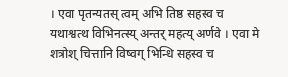। एवा पृतन्यतस् त्वम् अभि तिष्ठ सहस्व च
यथाश्वत्थ विभिनत्स्य् अन्तर् महत्य् अर्णवे । एवा मे शत्रोश् चित्तानि विष्वग् भिन्धि सहस्व च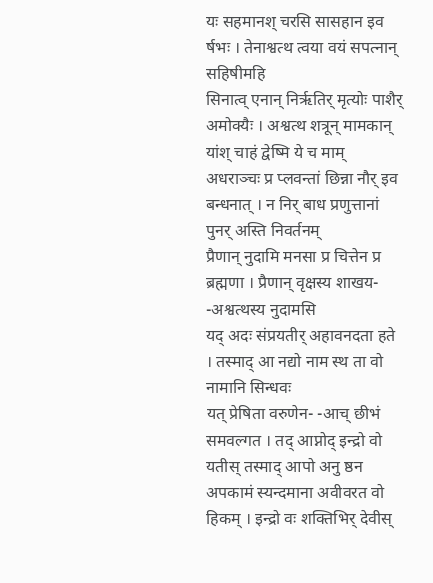यः सहमानश् चरसि सासहान इव र्षभः । तेनाश्वत्थ त्वया वयं सपत्नान् सहिषीमहि
सिनात्व् एनान् निरृतिर् मृत्योः पाशैर् अमोक्यैः । अश्वत्थ शत्रून् मामकान् यांश् चाहं द्वेष्मि ये च माम्
अधराञ्चः प्र प्लवन्तां छिन्ना नौर् इव बन्धनात् । न निर् बाध प्रणुत्तानां पुनर् अस्ति निवर्तनम्
प्रैणान् नुदामि मनसा प्र चित्तेन प्र ब्रह्मणा । प्रैणान् वृक्षस्य शाखय- -अश्वत्थस्य नुदामसि
यद् अदः संप्रयतीर् अहावनदता हते । तस्माद् आ नद्यो नाम स्थ ता वो नामानि सिन्धवः
यत् प्रेषिता वरुणेन- -आच् छीभं समवल्गत । तद् आप्नोद् इन्द्रो वो यतीस् तस्माद् आपो अनु ष्ठन
अपकामं स्यन्दमाना अवीवरत वो हिकम् । इन्द्रो वः शक्तिभिर् देवीस्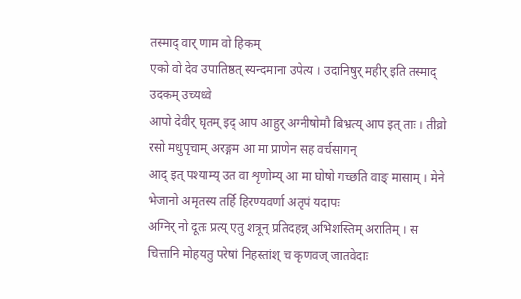तस्माद् वार् णाम वो हिकम्
एको वो देव उपातिष्ठत् स्यन्दमाना उपेत्य । उदानिषुर् महीर् इति तस्माद् उदकम् उच्यध्वे
आपो देवीर् घृतम् इद् आप आहुर् अग्नीषोमौ बिभ्रत्य् आप इत् ताः । तीव्रो रसो मधुपृचाम् अरङ्गम आ मा प्राणेन सह वर्चसागन्
आद् इत् पश्याम्य् उत वा शृणोम्य् आ मा घोषो गच्छति वाङ् मासाम् । मेने भेजानो अमृतस्य तर्हि हिरण्यवर्णा अतृपं यदापः
अग्निर् नो दूतः प्रत्य् एतु शत्रून् प्रतिदहन्न् अभिशस्तिम् अरातिम् । स चित्तानि मोहयतु परेषां निहस्तांश् च कृणवज् जातवेदाः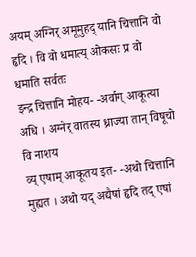अयम् अग्निर् अमूमुहद् यानि चित्तानि वो हृदि । वि वो धमात्य् ओकसः प्र वो धमाति सर्वतः
इन्द्र चित्तानि मोहय- -अर्वाग् आकूत्या अधि । अग्नेर् वातस्य ध्राज्या तान् विषूचो वि नाशय
व्य् एषाम् आकूतय इत- -अथो चित्तानि मुह्यत । अथो यद् अद्यैषां हृदि तद् एषां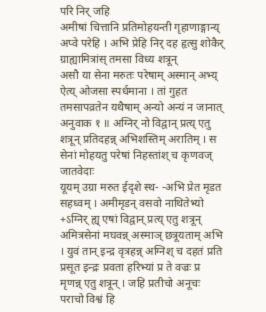परि निर् जहि
अमीषां चित्तानि प्रतिमोहयन्ती गृहाणाङ्गान्य् अप्वे परेहि । अभि प्रेहि निर् दह हृत्सु शोकैर् ग्राह्यामित्रांस् तमसा विध्य शत्रून्
असौ या सेना मरुतः परेषाम् अस्मान् अभ्य् ऐत्य् ओजसा स्पर्धमाना । तां गुहत तमसापव्रतेन यथैषाम् अन्यो अन्यं न जानात्
अनुवाक १ ॥ अग्निर् नो विद्वान् प्रत्य् एतु शत्रून् प्रतिदहन्न् अभिशस्तिम् अरातिम् । स सेनां मोहयतु परेषां निहस्तांश् च कृणवज् जातवेदाः
यूयम् उग्रा मरुत ईदृशे स्थ- -अभि प्रेत मृडत सहध्वम् । अमीमृडन् वसवो नाथितेभ्यो +ऽग्निर् ह्य् एषां विद्वान् प्रत्य् एतु शत्रून्
अमित्रसेनां मघवन्न् अस्माञ् छत्रूयताम् अभि । युवं तान् इन्द्र वृत्रहन्न् अग्निश् च दहतं प्रति
प्रसूत इन्द्रः प्रवता हरिभ्यां प्र ते वज्रः प्र मृणन्न् एतु शत्रून् । जहि प्रतीचो अनूचः पराचो विश्वं हि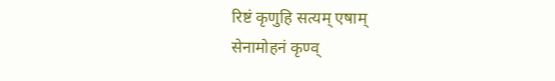रिष्टं कृणुहि सत्यम् एषाम्
सेनामोहनं कृण्व्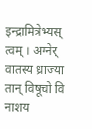इन्द्रामित्रेभ्यस् त्वम् । अग्नेर् वातस्य ध्राज्या तान् विषूचो वि नाशय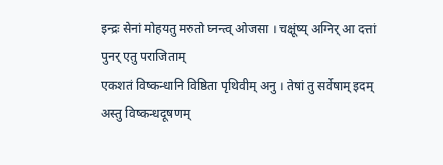इन्द्रः सेनां मोहयतु मरुतो घ्नन्त्व् ओजसा । चक्षूंष्य् अग्निर् आ दत्तां पुनर् एतु पराजिताम्
एकशतं विष्कन्धानि विष्ठिता पृथिवीम् अनु । तेषां तु सर्वेषाम् इदम् अस्तु विष्कन्धदूषणम्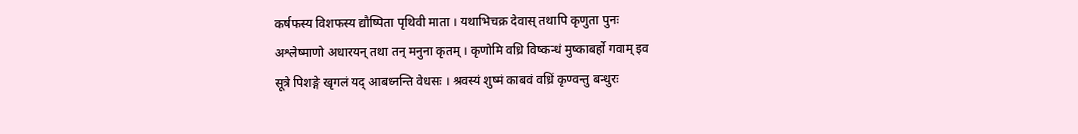कर्षफस्य विशफस्य द्यौष्पिता पृथिवी माता । यथाभिचक्र देवास् तथापि कृणुता पुनः
अश्लेष्माणो अधारयन् तथा तन् मनुना कृतम् । कृणोमि वध्रि विष्कन्धं मुष्काबर्हो गवाम् इव
सूत्रे पिशङ्गे खृगलं यद् आबध्नन्ति वेधसः । श्रवस्यं शुष्मं काबवं वध्रिं कृण्वन्तु बन्धुरः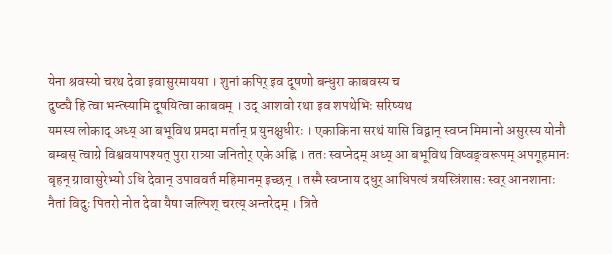येना श्रवस्यो चरथ देवा इवासुरमायया । शुनां कपिर् इव दूषणो बन्धुरा काबवस्य च
दुष्ट्यै हि त्वा भन्त्स्यामि दूषयित्वा काबवम् । उद् आशवो रथा इव शपथेभिः सरिष्यथ
यमस्य लोकाद् अध्य् आ बभूविथ प्रमदा मर्तान् प्र युनक्षुधीरः । एकाकिना सरथं यासि विद्वान् स्वप्न मिमानो असुरस्य योनौ
बम्बस् त्वाग्रे विश्ववयापश्यत् पुरा रात्र्या जनितोर् एके अह्नि । ततः स्वप्नेदम् अध्य् आ बभूविथ विष्वङ्वरूपम् अपगूहमानः
बृहन् ग्रावासुरेभ्यो ऽधि देवान् उपाववर्त महिमानम् इच्छन् । तस्मै स्वप्नाय दधुर् आधिपत्यं त्रयस्त्रिंशासः स्वर् आनशानाः
नैतां विदुः पितरो नोत देवा यैषा जल्पिश् चरत्य् अन्तरेदम् । त्रिते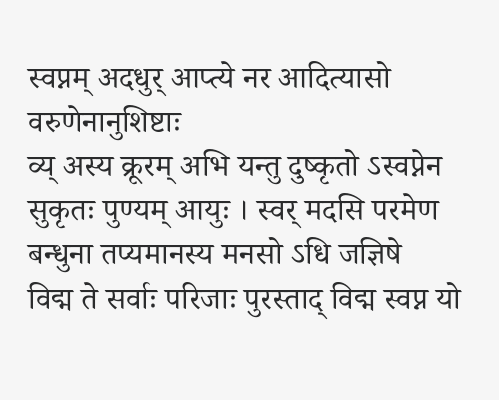स्वप्नम् अदधुर् आप्त्ये नर आदित्यासो वरुणेनानुशिष्टाः
व्य् अस्य क्रूरम् अभि यन्तु दुष्कृतो ऽस्वप्नेन सुकृतः पुण्यम् आयुः । स्वर् मदसि परमेण बन्धुना तप्यमानस्य मनसो ऽधि जज्ञिषे
विद्म ते सर्वाः परिजाः पुरस्ताद् विद्म स्वप्न यो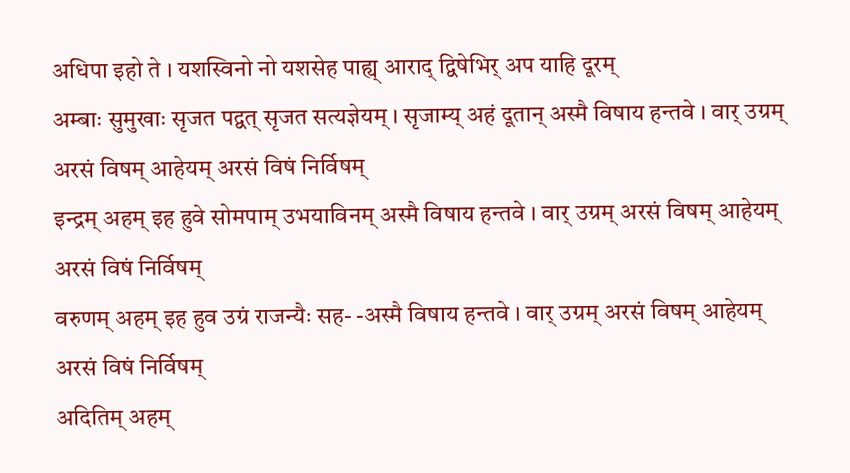अधिपा इहो ते । यशस्विनो नो यशसेह पाह्य् आराद् द्विषेभिर् अप याहि दूरम्
अम्बाः सुमुखाः सृजत पद्वत् सृजत सत्यज्ञेयम् । सृजाम्य् अहं दूतान् अस्मै विषाय हन्तवे । वार् उग्रम् अरसं विषम् आहेयम् अरसं विषं निर्विषम्
इन्द्रम् अहम् इह हुवे सोमपाम् उभयाविनम् अस्मै विषाय हन्तवे । वार् उग्रम् अरसं विषम् आहेयम् अरसं विषं निर्विषम्
वरुणम् अहम् इह हुव उग्रं राजन्यैः सह- -अस्मै विषाय हन्तवे । वार् उग्रम् अरसं विषम् आहेयम् अरसं विषं निर्विषम्
अदितिम् अहम्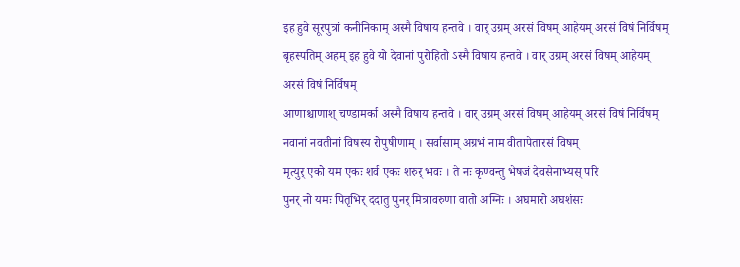इह हुवे सूरपुत्रां कनीनिकाम् अस्मै विषाय हन्तवे । वार् उग्रम् अरसं विषम् आहेयम् अरसं विषं निर्विषम्
बृहस्पतिम् अहम् इह हुवे यो देवानां पुरोहितो ऽस्मै विषाय हन्तवे । वार् उग्रम् अरसं विषम् आहेयम् अरसं विषं निर्विषम्
आणाश्चाणाश् चण्डामर्का अस्मै विषाय हन्तवे । वार् उग्रम् अरसं विषम् आहेयम् अरसं विषं निर्विषम्
नवानां नवतीनां विषस्य रोपुषीणाम् । सर्वासाम् अग्रभं नाम वीतापेतारसं विषम्
मृत्युर् एको यम एकः शर्व एकः शरुर् भवः । ते नः कृण्वन्तु भेषजं देवसेनाभ्यस् परि
पुनर् नो यमः पितृभिर् ददातु पुनर् मित्रावरुणा वातो अग्निः । अघमारो अघशंसः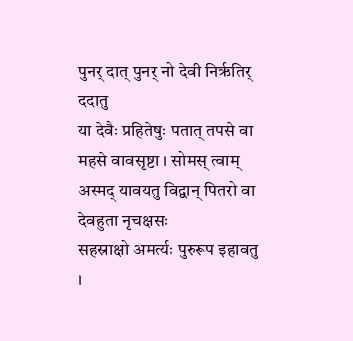पुनर् दात् पुनर् नो देवी निरृतिर् ददातु
या देवैः प्रहितेषुः पतात् तपसे वा महसे वावसृष्टा । सोमस् त्वाम् अस्मद् यावयतु विद्वान् पितरो वा देवहुता नृचक्षसः
सहस्राक्षो अमर्त्यः पुरुरूप इहावतु ।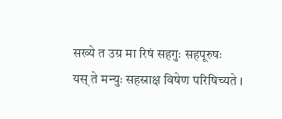सख्ये त उग्र मा रिषं सहगुः सहपूरुषः
यस् ते मन्युः सहस्राक्ष विषेण परिषिच्यते ।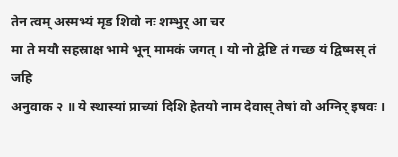तेन त्वम् अस्मभ्यं मृड शिवो नः शम्भुर् आ चर
मा ते मयौ सहस्राक्ष भामे भून् मामकं जगत् । यो नो द्वेष्टि तं गच्छ यं द्विष्मस् तं जहि
अनुवाक २ ॥ ये स्थास्यां प्राच्यां दिशि हेतयो नाम देवास् तेषां वो अग्निर् इषवः ।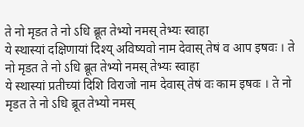ते नो मृडत ते नो ऽधि ब्रूत तेभ्यो नमस् तेभ्यः स्वाहा
ये स्थास्यां दक्षिणायां दिश्य् अविष्यवो नाम देवास् तेषं व आप इषवः । ते नो मृडत ते नो ऽधि ब्रूत तेभ्यो नमस् तेभ्यः स्वाहा
ये स्थास्यां प्रतीच्यां दिशि विराजो नाम देवास् तेषं वः काम इषवः । ते नो मृडत ते नो ऽधि ब्रूत तेभ्यो नमस्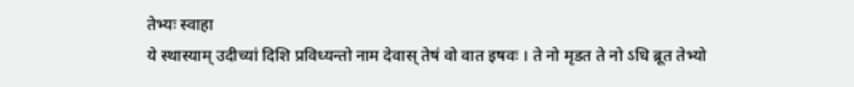तेभ्यः स्वाहा
ये स्थास्याम् उदीच्यां दिशि प्रविध्यन्तो नाम देवास् तेषं वो वात इषवः । ते नो मृडत ते नो ऽधि ब्रूत तेभ्यो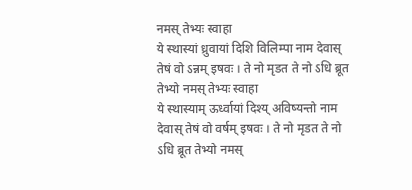नमस् तेभ्यः स्वाहा
ये स्थास्यां ध्रुवायां दिशि विलिम्पा नाम देवास् तेषं वो ऽन्नम् इषवः । ते नो मृडत ते नो ऽधि ब्रूत तेभ्यो नमस् तेभ्यः स्वाहा
ये स्थास्याम् ऊर्ध्वायां दिश्य् अविष्यन्तो नाम देवास् तेषं वो वर्षम् इषवः । ते नो मृडत ते नो ऽधि ब्रूत तेभ्यो नमस्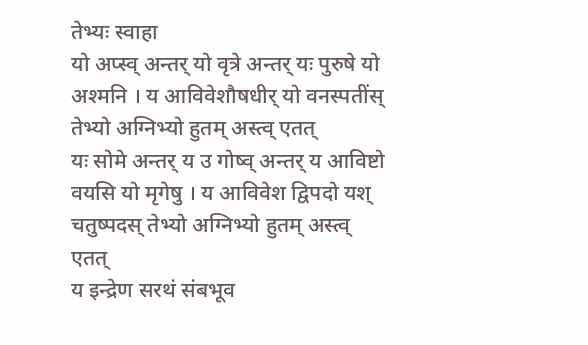तेभ्यः स्वाहा
यो अप्स्व् अन्तर् यो वृत्रे अन्तर् यः पुरुषे यो अश्मनि । य आविवेशौषधीर् यो वनस्पतींस् तेभ्यो अग्निभ्यो हुतम् अस्त्व् एतत्
यः सोमे अन्तर् य उ गोष्व् अन्तर् य आविष्टो वयसि यो मृगेषु । य आविवेश द्विपदो यश् चतुष्पदस् तेभ्यो अग्निभ्यो हुतम् अस्त्व् एतत्
य इन्द्रेण सरथं संबभूव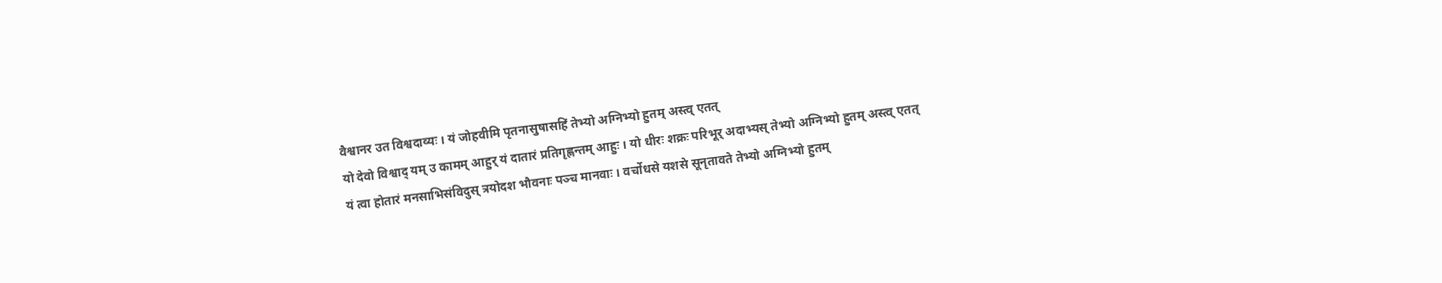वैश्वानर उत विश्वदाव्यः । यं जोहवीमि पृतनासुषासहिं तेभ्यो अग्निभ्यो हुतम् अस्त्व् एतत्
यो देवो विश्वाद् यम् उ कामम् आहुर् यं दातारं प्रतिगृह्णन्तम् आहुः । यो धीरः शक्रः परिभूर् अदाभ्यस् तेभ्यो अग्निभ्यो हुतम् अस्त्व् एतत्
यं त्वा होतारं मनसाभिसंविदुस् त्रयोदश भौवनाः पञ्च मानवाः । वर्चोधसे यशसे सूनृतावते तेभ्यो अग्निभ्यो हुतम्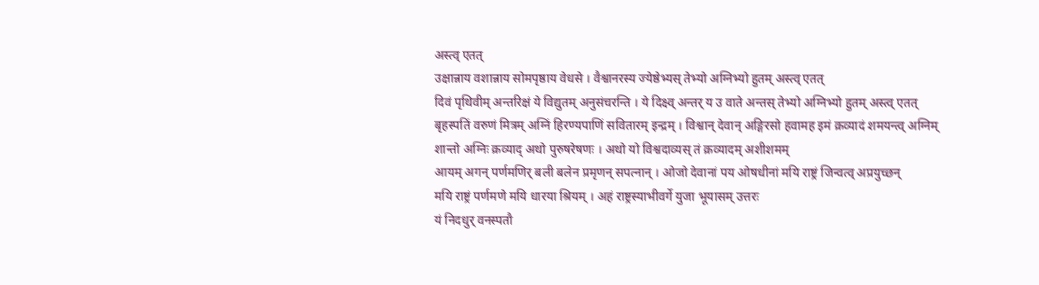अस्त्व् एतत्
उक्षान्नाय वशान्नाय सोमपृष्ठाय वेधसे । वैश्वानरस्य ज्येष्ठेभ्यस् तेभ्यो अग्निभ्यो हुतम् अस्त्व् एतत्
दिवं पृथिवीम् अन्तरिक्षं ये विद्युतम् अनुसंचरन्ति । ये दिक्ष्व् अन्तर् य उ वाते अन्तस् तेभ्यो अग्निभ्यो हुतम् अस्त्व् एतत्
बृहस्पतिं वरुणं मित्रम् अग्निं हिरण्यपाणिं सवितारम् इन्द्रम् । विश्वान् देवान् अङ्गिरसो हवामह इमं क्रव्यादं शमयन्त्व् अग्निम्
शान्तो अग्निः क्रव्याद् अथो पुरुषरेषणः । अथो यो विश्वदाव्यस् तं क्रव्यादम् अशीशमम्
आयम् अगन् पर्णमणिर् बली बलेन प्रमृणन् सपत्नान् । ओजो देवानां पय ओषधीनां मयि राष्ट्रं जिन्वत्व् अप्रयुच्छन्
मयि राष्ट्रं पर्णमणे मयि धारया श्रियम् । अहं राष्ट्रस्याभीवर्गे युजा भूयासम् उत्तरः
यं निदधुर् वनस्पतौ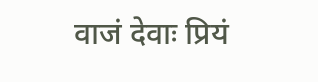वाजं देवाः प्रियं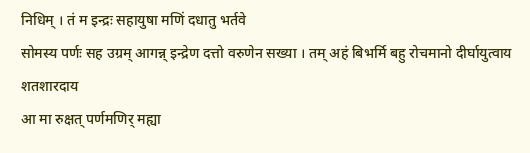निधिम् । तं म इन्द्रः सहायुषा मणिं दधातु भर्तवे
सोमस्य पर्णः सह उग्रम् आगन्न् इन्द्रेण दत्तो वरुणेन सख्या । तम् अहं बिभर्मि बहु रोचमानो दीर्घायुत्वाय शतशारदाय
आ मा रुक्षत् पर्णमणिर् मह्या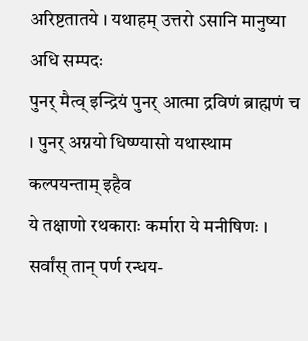अरिष्टतातये । यथाहम् उत्तरो ऽसानि मानुष्या अधि सम्पदः
पुनर् मैत्व् इन्द्रियं पुनर् आत्मा द्रविणं ब्राह्मणं च । पुनर् अग्नयो धिष्ण्यासो यथास्थाम कल्पयन्ताम् इहैव
ये तक्षाणो रथकाराः कर्मारा ये मनीषिणः । सर्वांस् तान् पर्ण रन्धय-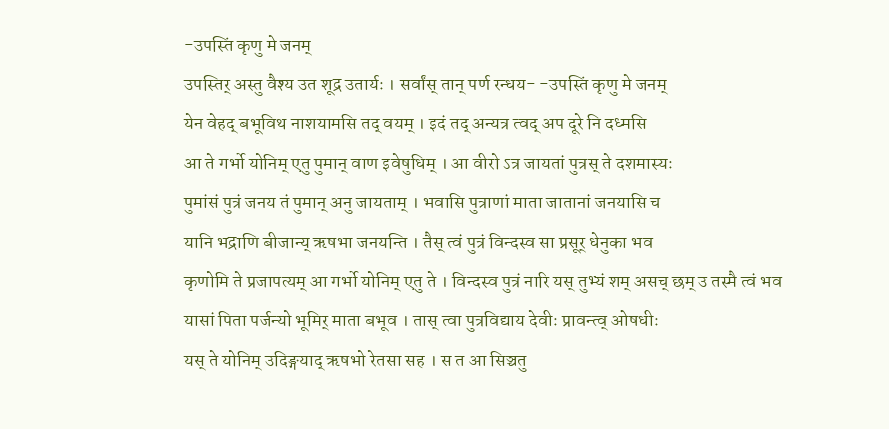-उपस्तिं कृणु मे जनम्
उपस्तिर् अस्तु वैश्य उत शूद्र उतार्यः । सर्वांस् तान् पर्ण रन्धय- -उपस्तिं कृणु मे जनम्
येन वेहद् बभूविथ नाशयामसि तद् वयम् । इदं तद् अन्यत्र त्वद् अप दूरे नि दध्मसि
आ ते गर्भो योनिम् एतु पुमान् वाण इवेषुधिम् । आ वीरो ऽत्र जायतां पुत्रस् ते दशमास्यः
पुमांसं पुत्रं जनय तं पुमान् अनु जायताम् । भवासि पुत्राणां माता जातानां जनयासि च
यानि भद्राणि बीजान्य् ऋषभा जनयन्ति । तैस् त्वं पुत्रं विन्दस्व सा प्रसूर् धेनुका भव
कृणोमि ते प्रजापत्यम् आ गर्भो योनिम् एतु ते । विन्दस्व पुत्रं नारि यस् तुभ्यं शम् असच् छम् उ तस्मै त्वं भव
यासां पिता पर्जन्यो भूमिर् माता बभूव । तास् त्वा पुत्रविद्याय देवीः प्रावन्त्व् ओषधीः
यस् ते योनिम् उदिङ्गयाद् ऋषभो रेतसा सह । स त आ सिञ्चतु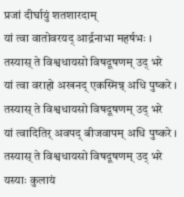प्रजां दीर्घायुं शतशारदाम्
यां त्वा वातोवरयद् आर्द्रनाभा महर्षभः । तस्यास् ते विश्वधायसो विषदूषणम् उद् भरे
यां त्वा वराहो अखनद् एकस्मिन्न् अधि पुष्करे । तस्यास् ते विश्वधायसो विषदूषणम् उद् भरे
यां त्वादितिर् अवपद् बीजवापम् अधि पुष्करे । तस्यास् ते विश्वधायसो विषदूषणम् उद् भरे
यस्याः कुलायं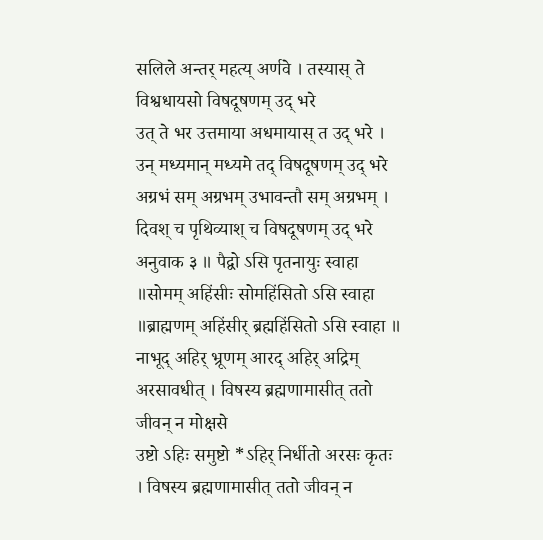सलिले अन्तर् महत्य् अर्णवे । तस्यास् ते विश्वधायसो विषदूषणम् उद् भरे
उत् ते भर उत्तमाया अधमायास् त उद् भरे । उन् मध्यमान् मध्यमे तद् विषदूषणम् उद् भरे
अग्रभं सम् अग्रभम् उभावन्तौ सम् अग्रभम् । दिवश् च पृथिव्याश् च विषदूषणम् उद् भरे
अनुवाक ३ ॥ पैद्वो ऽसि पृतनायुः स्वाहा ॥सोमम् अहिंसीः सोमहिंसितो ऽसि स्वाहा ॥ब्राह्मणम् अहिंसीर् ब्रह्महिंसितो ऽसि स्वाहा ॥ नाभूद् अहिर् भ्रूणम् आरद् अहिर् अद्रिम् अरसावधीत् । विषस्य ब्रह्मणामासीत् ततो जीवन् न मोक्षसे
उष्टो ऽहिः समुष्टो *ऽहिर् निर्धीतो अरसः कृतः । विषस्य ब्रह्मणामासीत् ततो जीवन् न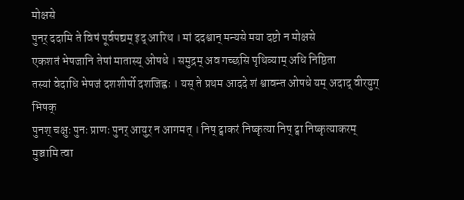मोक्षसे
पुनर् ददामि ते विषं पूर्वपद्यम् इद् आरिथ । मां ददश्वान् मन्यसे मया दष्टो न मोक्षसे
एकशतं भेषजानि तेषां मातास्य् ओषधे । समुद्रम् अव गच्छसि पृथिव्याम् अधि निष्ठिता
तस्यां वेदाधि भेषजं दशशीर्षो दशजिह्वः । यस् ते प्रथम आददे शं श्वावन्त ओषधे यम् अदाद् वीरयुग् भिषक्
पुनश् चक्षुः पुनः प्राणः पुनर् आयुर् न आगमत् । निष् ट्वाकरं निष्कृत्या निष् ट्वा निष्कृत्याकरम्
मुञ्चामि त्वा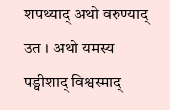शपथ्याद् अथो वरुण्याद् उत । अथो यमस्य पड्वीशाद् विश्वस्माद्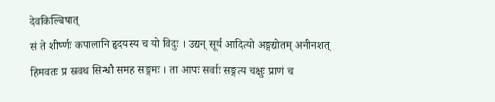देवकिल्बिषात्
सं ते शीर्ष्णः कपालानि हृदयस्य च यो विदुः । उद्यन् सूर्य आदित्यो अङ्गद्योतम् अनीनशत्
हिमवतः प्र स्रवथ सिन्धौ समह सङ्गमः । ता आपः सर्वाः सङ्गत्य चक्षुः प्राणं च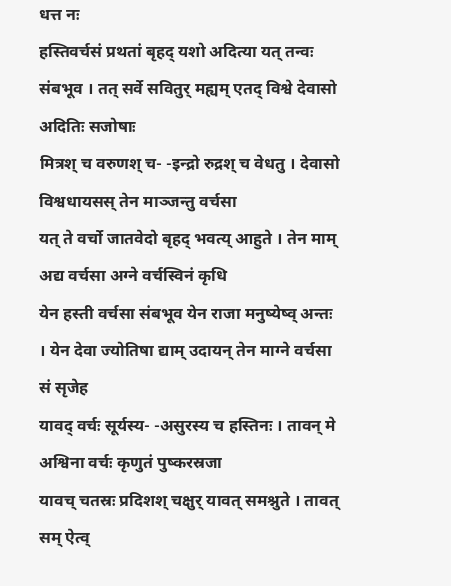धत्त नः
हस्तिवर्चसं प्रथतां बृहद् यशो अदित्या यत् तन्वः संबभूव । तत् सर्वे सवितुर् मह्यम् एतद् विश्वे देवासो अदितिः सजोषाः
मित्रश् च वरुणश् च- -इन्द्रो रुद्रश् च वेधतु । देवासो विश्वधायसस् तेन माञ्जन्तु वर्चसा
यत् ते वर्चो जातवेदो बृहद् भवत्य् आहुते । तेन माम् अद्य वर्चसा अग्ने वर्चस्विनं कृधि
येन हस्ती वर्चसा संबभूव येन राजा मनुष्येष्व् अन्तः । येन देवा ज्योतिषा द्याम् उदायन् तेन माग्ने वर्चसा सं सृजेह
यावद् वर्चः सूर्यस्य- -असुरस्य च हस्तिनः । तावन् मे अश्विना वर्चः कृणुतं पुष्करस्रजा
यावच् चतस्रः प्रदिशश् चक्षुर् यावत् समश्नुते । तावत् सम् ऐत्व्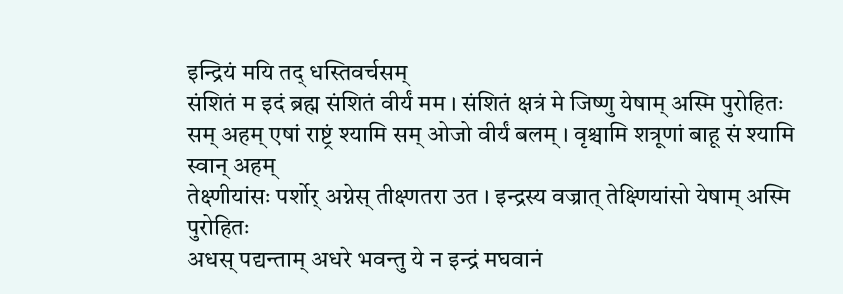इन्द्रियं मयि तद् धस्तिवर्चसम्
संशितं म इदं ब्रह्म संशितं वीर्यं मम । संशितं क्षत्रं मे जिष्णु येषाम् अस्मि पुरोहितः
सम् अहम् एषां राष्ट्रं श्यामि सम् ओजो वीर्यं बलम् । वृश्चामि शत्रूणां बाहू सं श्यामि स्वान् अहम्
तेक्ष्णीयांसः पर्शोर् अग्नेस् तीक्ष्णतरा उत । इन्द्रस्य वज्रात् तेक्ष्णियांसो येषाम् अस्मि पुरोहितः
अधस् पद्यन्ताम् अधरे भवन्तु ये न इन्द्रं मघवानं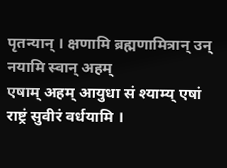पृतन्यान् । क्षणामि ब्रह्मणामित्रान् उन् नयामि स्वान् अहम्
एषाम् अहम् आयुधा सं श्याम्य् एषां राष्ट्रं सुवीरं वर्धयामि ।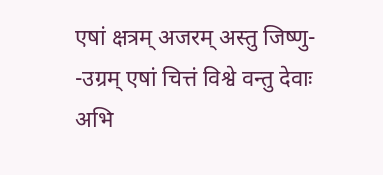एषां क्षत्रम् अजरम् अस्तु जिष्णु- -उग्रम् एषां चित्तं विश्वे वन्तु देवाः
अभि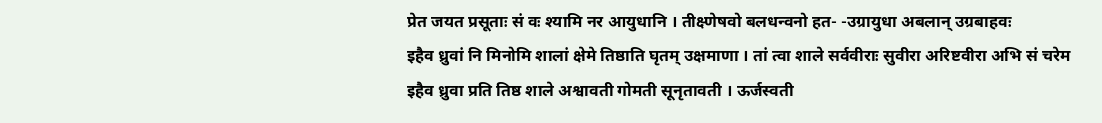प्रेत जयत प्रसूताः सं वः श्यामि नर आयुधानि । तीक्ष्णेषवो बलधन्वनो हत- -उग्रायुधा अबलान् उग्रबाहवः
इहैव ध्रुवां नि मिनोमि शालां क्षेमे तिष्ठाति घृतम् उक्षमाणा । तां त्वा शाले सर्ववीराः सुवीरा अरिष्टवीरा अभि सं चरेम
इहैव ध्रुवा प्रति तिष्ठ शाले अश्वावती गोमती सूनृतावती । ऊर्जस्वती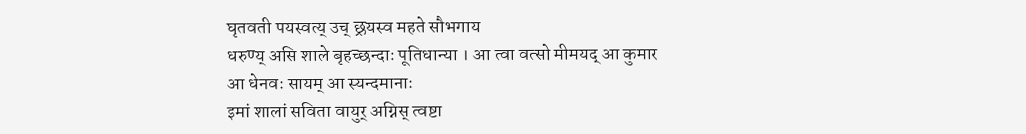घृतवती पयस्वत्य् उच् छ्रयस्व महते सौभगाय
धरुण्य् असि शाले बृहच्छन्दाः पूतिधान्या । आ त्वा वत्सो मीमयद् आ कुमार आ धेनवः सायम् आ स्यन्दमानाः
इमां शालां सविता वायुर् अग्निस् त्वष्टा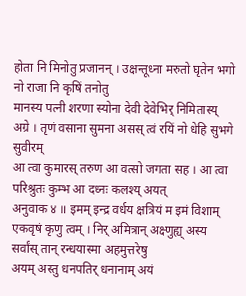होता नि मिनोतु प्रजानन् । उक्षन्तूध्ना मरुतो घृतेन भगो नो राजा नि कृषिं तनोतु
मानस्य पत्नी शरणा स्योना देवी देवेभिर् निमितास्य् अग्रे । तृणं वसाना सुमना असस् त्वं रयिं नो धेहि सुभगे सुवीरम्
आ त्वा कुमारस् तरुण आ वत्सो जगता सह । आ त्वा परिश्रुतः कुम्भ आ दध्नः कलश्य् अयत्
अनुवाक ४ ॥ इमम् इन्द्र वर्धय क्षत्रियं म इमं विशाम् एकवृषं कृणु त्वम् । निर् अमित्रान् अक्ष्णुह्य् अस्य सर्वांस् तान् रन्धयास्मा अहमुत्तरेषु
अयम् अस्तु धनपतिर् धनानाम् अयं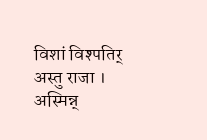विशां विश्पतिर् अस्तु राजा । अस्मिन्न्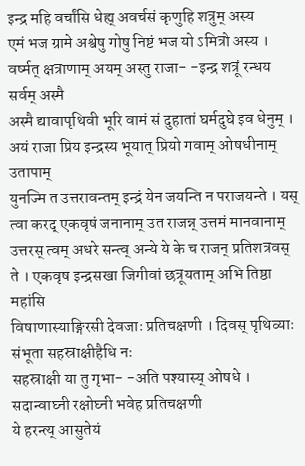इन्द्र महि वर्चांसि धेह्य् अवर्चसं कृणुहि शत्रुम् अस्य
एमं भज ग्रामे अश्वेषु गोषु निष्टं भज यो ऽमित्रो अस्य । वर्ष्मत् क्षत्राणाम् अयम् अस्तु राजा- -इन्द्र शत्रूं रन्धय सर्वम् अस्मै
अस्मै द्यावापृथिवी भूरि वामं सं दुहातां घर्मदुघे इव धेनुम् । अयं राजा प्रिय इन्द्रस्य भूयात् प्रियो गवाम् ओषधीनाम् उतापाम्
युनज्मि त उत्तरावन्तम् इन्द्रं येन जयन्ति न पराजयन्ते । यस् त्वा करद् एकवृषं जनानाम् उत राजन्न् उत्तमं मानवानाम्
उत्तरस् त्वम् अधरे सन्त्व् अन्ये ये के च राजन् प्रतिशत्रवस् ते । एकवृष इन्द्रसखा जिगीवां छत्रूयताम् अभि तिष्ठा महांसि
विषाणास्याङ्गिरसी देवजाः प्रतिचक्षणी । दिवस् पृथिव्याः संभूता सहस्राक्षीहैधि नः
सहस्राक्षी या तु गृभा- -अति पश्यास्य् ओषधे । सदान्वाघ्नी रक्षोघ्नी भवेह प्रतिचक्षणी
ये हरन्त्य् आसुतेयं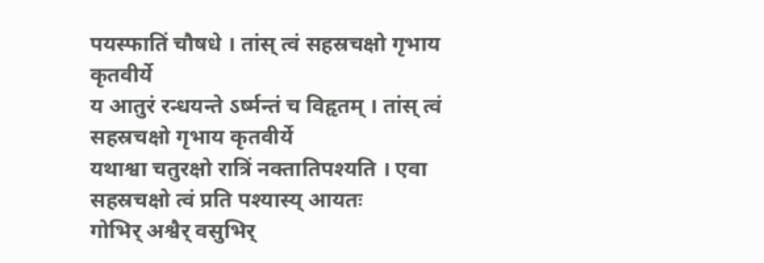पयस्फातिं चौषधे । तांस् त्वं सहस्रचक्षो गृभाय कृतवीर्ये
य आतुरं रन्धयन्ते ऽर्ष्मन्तं च विहृतम् । तांस् त्वं सहस्रचक्षो गृभाय कृतवीर्ये
यथाश्वा चतुरक्षो रात्रिं नक्तातिपश्यति । एवा सहस्रचक्षो त्वं प्रति पश्यास्य् आयतः
गोभिर् अश्वैर् वसुभिर्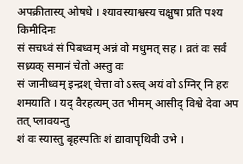अपक्रीतास्य् ओषधे । श्यावस्याश्वस्य चक्षुषा प्रति पश्य किमीदिनः
सं सचध्वं सं पिबध्वम् अन्नं वो मधुमत् सह । व्रतं वः सर्वं सध्र्यक् समानं चेतो अस्तु वः
सं जानीध्वम् इन्द्रश् चेत्ता वो ऽस्त्व् अयं वो ऽग्निर् नि हरः शमयाति । यद् वैरहत्यम् उत भीमम् आसीद् विश्वे देवा अप तत् प्लावयन्तु
शं वः स्यास्तु बृहस्पतिः शं द्यावापृथिवी उभे ।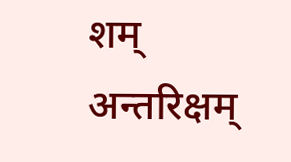शम् अन्तरिक्षम्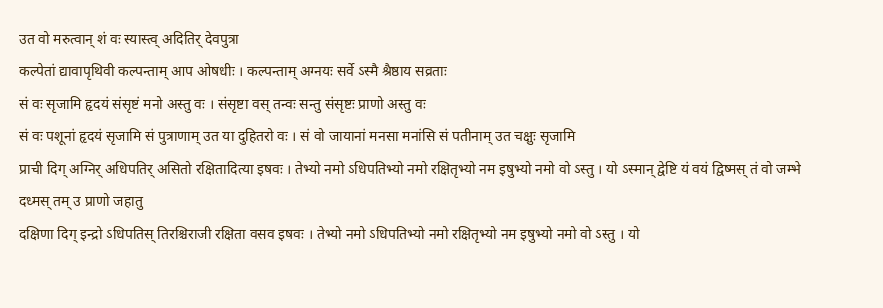उत वो मरुत्वान् शं वः स्यास्त्व् अदितिर् देवपुत्रा
कल्पेतां द्यावापृथिवी कल्पन्ताम् आप ओषधीः । कल्पन्ताम् अग्नयः सर्वे ऽस्मै श्रैष्ठाय सव्रताः
सं वः सृजामि हृदयं संसृष्टं मनो अस्तु वः । संसृष्टा वस् तन्वः सन्तु संसृष्टः प्राणो अस्तु वः
सं वः पशूनां हृदयं सृजामि सं पुत्राणाम् उत या दुहितरो वः । सं वो जायानां मनसा मनांसि सं पतीनाम् उत चक्षुः सृजामि
प्राची दिग् अग्निर् अधिपतिर् असितो रक्षितादित्या इषवः । तेभ्यो नमो ऽधिपतिभ्यो नमो रक्षितृभ्यो नम इषुभ्यो नमो वो ऽस्तु । यो ऽस्मान् द्वेष्टि यं वयं द्विष्मस् तं वो जम्भे दध्मस् तम् उ प्राणो जहातु
दक्षिणा दिग् इन्द्रो ऽधिपतिस् तिरश्चिराजी रक्षिता वसव इषवः । तेभ्यो नमो ऽधिपतिभ्यो नमो रक्षितृभ्यो नम इषुभ्यो नमो वो ऽस्तु । यो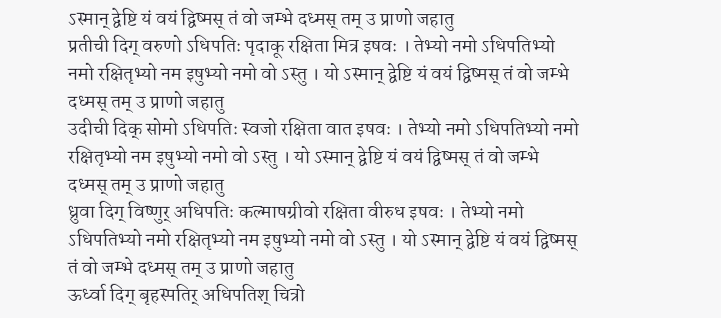ऽस्मान् द्वेष्टि यं वयं द्विष्मस् तं वो जम्भे दध्मस् तम् उ प्राणो जहातु
प्रतीची दिग् वरुणो ऽधिपतिः पृदाकू रक्षिता मित्र इषवः । तेभ्यो नमो ऽधिपतिभ्यो नमो रक्षितृभ्यो नम इषुभ्यो नमो वो ऽस्तु । यो ऽस्मान् द्वेष्टि यं वयं द्विष्मस् तं वो जम्भे दध्मस् तम् उ प्राणो जहातु
उदीची दिक् सोमो ऽधिपतिः स्वजो रक्षिता वात इषवः । तेभ्यो नमो ऽधिपतिभ्यो नमो रक्षितृभ्यो नम इषुभ्यो नमो वो ऽस्तु । यो ऽस्मान् द्वेष्टि यं वयं द्विष्मस् तं वो जम्भे दध्मस् तम् उ प्राणो जहातु
ध्रुवा दिग् विष्णुर् अधिपतिः कल्माषग्रीवो रक्षिता वीरुध इषवः । तेभ्यो नमो ऽधिपतिभ्यो नमो रक्षितृभ्यो नम इषुभ्यो नमो वो ऽस्तु । यो ऽस्मान् द्वेष्टि यं वयं द्विष्मस् तं वो जम्भे दध्मस् तम् उ प्राणो जहातु
ऊर्ध्वा दिग् बृहस्पतिर् अधिपतिश् चित्रो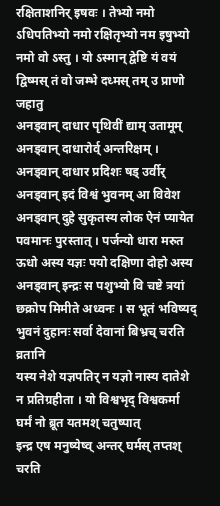रक्षिताशनिर् इषवः । तेभ्यो नमो ऽधिपतिभ्यो नमो रक्षितृभ्यो नम इषुभ्यो नमो वो ऽस्तु । यो ऽस्मान् द्वेष्टि यं वयं द्विष्मस् तं वो जम्भे दध्मस् तम् उ प्राणो जहातु
अनड्वान् दाधार पृथिवीं द्याम् उतामूम् अनड्वान् दाधारोर्व् अन्तरिक्षम् । अनड्वान् दाधार प्रदिशः षड् उर्वीर् अनड्वान् इदं विश्वं भुवनम् आ विवेश
अनड्वान् दुहे सुकृतस्य लोक ऐनं प्यायेत पवमानः पुरस्तात् । पर्जन्यो धारा मरुत ऊधो अस्य यज्ञः पयो दक्षिणा दोहो अस्य
अनड्वान् इन्द्रः स पशुभ्यो वि चष्टे त्रयां छक्रोप मिमीते अध्वनः । स भूतं भविष्यद् भुवनं दुहानः सर्वा देवानां बिभ्रच् चरति व्रतानि
यस्य नेशे यज्ञपतिर् न यज्ञो नास्य दातेशे न प्रतिग्रहीता । यो विश्वभृद् विश्वकर्मा घर्मं नो ब्रूत यतमश् चतुष्पात्
इन्द्र एष मनुष्येष्व् अन्तर् घर्मस् तप्तश् चरति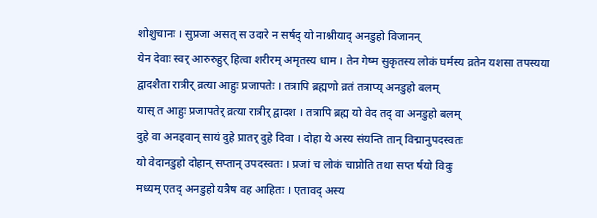शोशुचानः । सुप्रजा असत् स उदारे न सर्षद् यो नाश्नीयाद् अनडुहो विजानन्
येन देवाः स्वर् आरुरुहुर् हित्वा शरीरम् अमृतस्य धाम । तेन गेष्म सुकृतस्य लोकं घर्मस्य व्रतेन यशसा तपस्यया
द्वादशैता रात्रीर् व्रत्या आहुः प्रजापतेः । तत्रापि ब्रह्मणो व्रतं तत्राप्य् अनडुहो बलम्
यास् त आहुः प्रजापतेर् व्रत्या रात्रीर् द्वादश । तत्रापि ब्रह्म यो वेद तद् वा अनडुहो बलम्
दुहे वा अनड्वान् सायं दुहे प्रातर् दुहे दिवा । दोहा ये अस्य संयन्ति तान् विद्मानुपदस्वतः
यो वेदानडुहो दोहान् सप्तान् उपदस्वतः । प्रजां च लोकं चाप्नोति तथा सप्त र्षयो विदुः
मध्यम् एतद् अनडुहो यत्रैष वह आहितः । एतावद् अस्य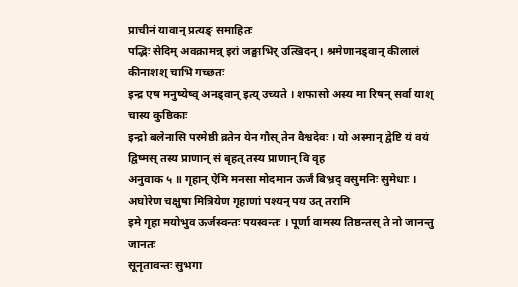प्राचीनं यावान् प्रत्यङ् समाहितः
पद्भिः सेदिम् अवक्रामन्न् इरां जङ्घाभिर् उत्खिदन् । श्रमेणानड्वान् कीलालं कीनाशश् चाभि गच्छतः
इन्द्र एष मनुष्येष्व् अनड्वान् इत्य् उच्यते । शफासो अस्य मा रिषन् सर्वा याश् चास्य कुष्ठिकाः
इन्द्रो बलेनासि परमेष्ठी व्रतेन येन गौस् तेन वैश्वदेवः । यो अस्मान् द्वेष्टि यं वयं द्विष्मस् तस्य प्राणान् सं बृहत् तस्य प्राणान् वि वृह
अनुवाक ५ ॥ गृहान् ऐमि मनसा मोदमान ऊर्जं बिभ्रद् वसुमनिः सुमेधाः । अघोरेण चक्षुषा मित्रियेण गृहाणां पश्यन् पय उत् तरामि
इमे गृहा मयोभुव ऊर्जस्वन्तः पयस्वन्तः । पूर्णा वामस्य तिष्ठन्तस् ते नो जानन्तु जानतः
सूनृतावन्तः सुभगा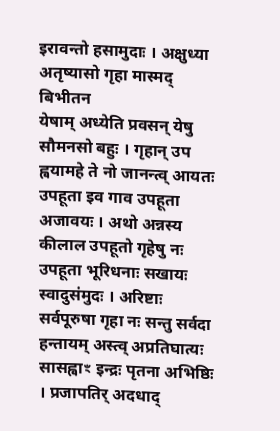इरावन्तो हसामुदाः । अक्षुध्या अतृष्यासो गृहा मास्मद् बिभीतन
येषाम् अध्येति प्रवसन् येषु सौमनसो बहुः । गृहान् उप ह्वयामहे ते नो जानन्त्व् आयतः
उपहूता इव गाव उपहूता अजावयः । अथो अन्नस्य कीलाल उपहूतो गृहेषु नः
उपहूता भूरिधनाः सखायः स्वादुसंमुदः । अरिष्टाः सर्वपूरुषा गृहा नः सन्तु सर्वदा
हन्तायम् अस्त्व् अप्रतिघात्यः सासह्वाꣳ इन्द्रः पृतना अभिष्ठिः । प्रजापतिर् अदधाद्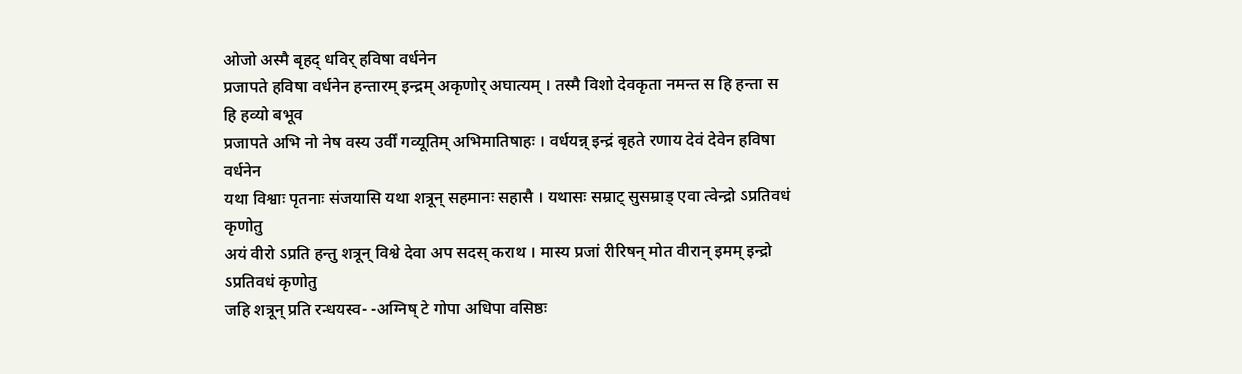ओजो अस्मै बृहद् धविर् हविषा वर्धनेन
प्रजापते हविषा वर्धनेन हन्तारम् इन्द्रम् अकृणोर् अघात्यम् । तस्मै विशो देवकृता नमन्त स हि हन्ता स हि हव्यो बभूव
प्रजापते अभि नो नेष वस्य उर्वीं गव्यूतिम् अभिमातिषाहः । वर्धयन्न् इन्द्रं बृहते रणाय देवं देवेन हविषा वर्धनेन
यथा विश्वाः पृतनाः संजयासि यथा शत्रून् सहमानः सहासै । यथासः सम्राट् सुसम्राड् एवा त्वेन्द्रो ऽप्रतिवधं कृणोतु
अयं वीरो ऽप्रति हन्तु शत्रून् विश्वे देवा अप सदस् कराथ । मास्य प्रजां रीरिषन् मोत वीरान् इमम् इन्द्रो ऽप्रतिवधं कृणोतु
जहि शत्रून् प्रति रन्धयस्व- -अग्निष् टे गोपा अधिपा वसिष्ठः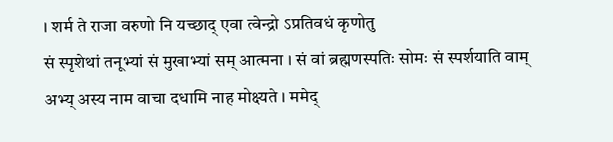। शर्म ते राजा वरुणो नि यच्छाद् एवा त्वेन्द्रो ऽप्रतिवधं कृणोतु
सं स्पृशेथां तनूभ्यां सं मुखाभ्यां सम् आत्मना । सं वां ब्रह्मणस्पतिः सोमः सं स्पर्शयाति वाम्
अभ्य् अस्य नाम वाचा दधामि नाह मोक्ष्यते । ममेद्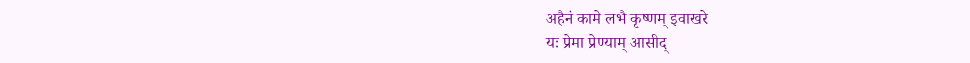अहैनं कामे लभै कृष्णम् इवाखरे
यः प्रेमा प्रेण्याम् आसीद्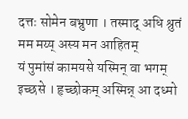दत्तः सोमेन बभ्रुणा । तस्माद् अधि श्रुतं मम मय्य् अस्य मन आहितम्
यं पुमांसं कामयसे यस्मिन् वा भगम् इच्छसे । हृच्छोकम् अस्मिन्न् आ दध्मो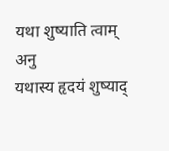यथा शुष्याति त्वाम् अनु
यथास्य हृदयं शुष्याद्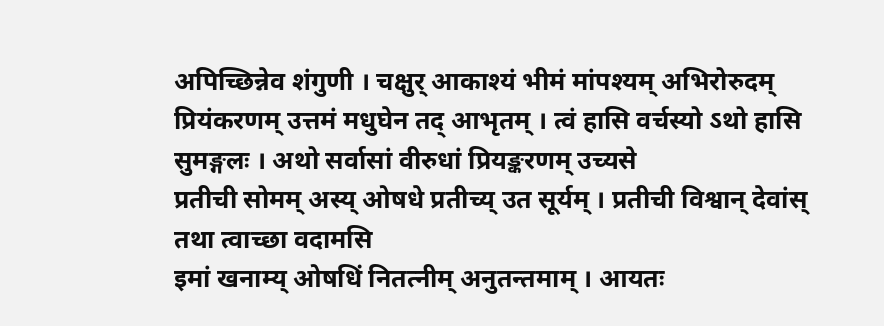अपिच्छिन्नेव शंगुणी । चक्षुर् आकाश्यं भीमं मांपश्यम् अभिरोरुदम्
प्रियंकरणम् उत्तमं मधुघेन तद् आभृतम् । त्वं हासि वर्चस्यो ऽथो हासि सुमङ्गलः । अथो सर्वासां वीरुधां प्रियङ्करणम् उच्यसे
प्रतीची सोमम् अस्य् ओषधे प्रतीच्य् उत सूर्यम् । प्रतीची विश्वान् देवांस् तथा त्वाच्छा वदामसि
इमां खनाम्य् ओषधिं नितत्नीम् अनुतन्तमाम् । आयतः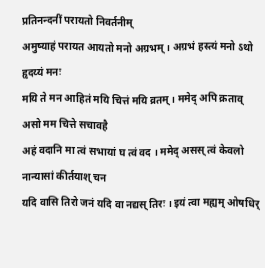प्रतिनन्दनीं परायतो निवर्तनीम्
अमुष्याहं परायत आयतो मनो अग्रभम् । अग्रभं हस्त्यं मनो ऽथो हृदय्यं मनः
मयि ते मन आहितं मयि चित्तं मयि व्रतम् । ममेद् अपि क्रताव् असो मम चित्ते सचावहै
अहं वदानि मा त्वं सभायां घ त्वं वद । ममेद् असस् त्वं केवलो नान्यासां कीर्तयाश् चन
यदि वासि तिरो जनं यदि वा नद्यस् तिरः । इयं त्वा मह्यम् ओषधिर्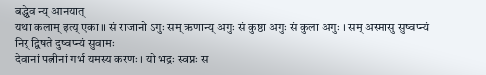बद्ध्वेव न्य् आनयात्
यथा कलाम् इत्य् एका ॥ सं राजानो ऽगुः सम् ऋणान्य् अगुः सं कुष्ठा अगुः सं कुला अगुः । सम् अस्मासु सुष्वप्न्यं निर् द्विषते दुष्वप्न्यं सुवामः
देवानां पत्नीनां गर्भ यमस्य करणः । यो भद्रः स्वप्नः स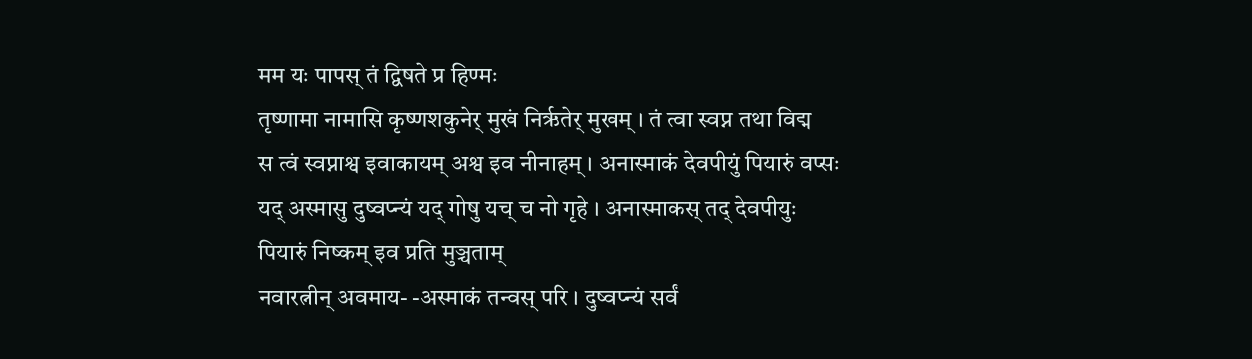मम यः पापस् तं द्विषते प्र हिण्मः
तृष्णामा नामासि कृष्णशकुनेर् मुखं निरृतेर् मुखम् । तं त्वा स्वप्न तथा विद्म
स त्वं स्वप्नाश्व इवाकायम् अश्व इव नीनाहम् । अनास्माकं देवपीयुं पियारुं वप्सः
यद् अस्मासु दुष्वप्न्यं यद् गोषु यच् च नो गृहे । अनास्माकस् तद् देवपीयुः पियारुं निष्कम् इव प्रति मुञ्चताम्
नवारत्नीन् अवमाय- -अस्माकं तन्वस् परि । दुष्वप्न्यं सर्वं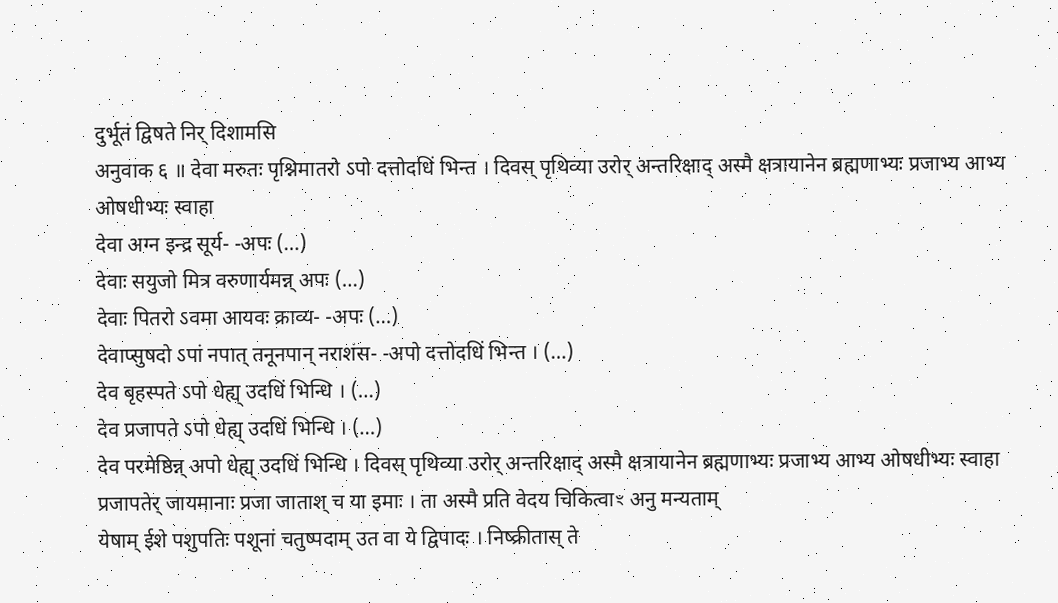दुर्भूतं द्विषते निर् दिशामसि
अनुवाक ६ ॥ देवा मरुतः पृश्निमातरो ऽपो दत्तोदधिं भिन्त । दिवस् पृथिव्या उरोर् अन्तरिक्षाद् अस्मै क्षत्रायानेन ब्रह्मणाभ्यः प्रजाभ्य आभ्य ओषधीभ्यः स्वाहा
देवा अग्न इन्द्र सूर्य- -अपः (…)
देवाः सयुजो मित्र वरुणार्यमन्न् अपः (…)
देवाः पितरो ऽवमा आयवः क्राव्य- -अपः (…)
देवाप्सुषदो ऽपां नपात् तनूनपान् नराशंस- -अपो दत्तोदधिं भिन्त । (…)
देव बृहस्पते ऽपो धेह्य् उदधिं भिन्धि । (…)
देव प्रजापते ऽपो धेह्य् उदधिं भिन्धि । (…)
देव परमेष्ठिन्न् अपो धेह्य् उदधिं भिन्धि । दिवस् पृथिव्या उरोर् अन्तरिक्षाद् अस्मै क्षत्रायानेन ब्रह्मणाभ्यः प्रजाभ्य आभ्य ओषधीभ्यः स्वाहा
प्रजापतेर् जायमानाः प्रजा जाताश् च या इमाः । ता अस्मै प्रति वेदय चिकित्वाꣳ अनु मन्यताम्
येषाम् ईशे पशुपतिः पशूनां चतुष्पदाम् उत वा ये द्विपादः । निष्क्रीतास् ते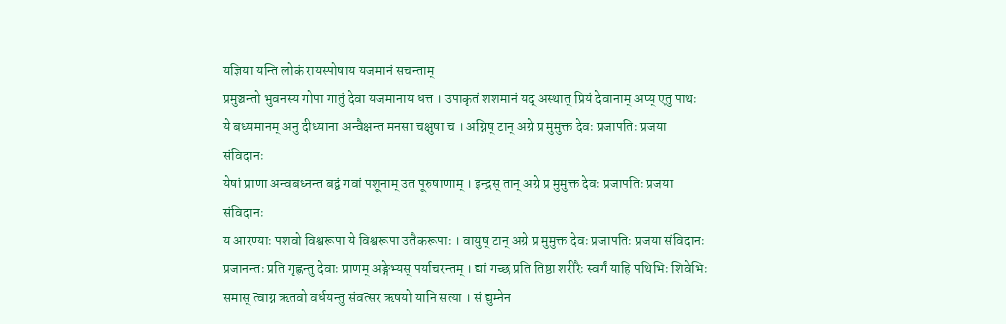यज्ञिया यन्ति लोकं रायस्पोषाय यजमानं सचन्ताम्
प्रमुञ्चन्तो भुवनस्य गोपा गातुं देवा यजमानाय धत्त । उपाकृतं शशमानं यद् अस्थात् प्रियं देवानाम् अप्य् एतु पाथः
ये बध्यमानम् अनु दीध्याना अन्वैक्षन्त मनसा चक्षुषा च । अग्निष् टान् अग्रे प्र मुमुक्त देवः प्रजापतिः प्रजया संविदानः
येषां प्राणा अन्वबध्नन्त बद्वं गवां पशूनाम् उत पूरुषाणाम् । इन्द्रस् तान् अग्रे प्र मुमुक्त देवः प्रजापतिः प्रजया संविदानः
य आरण्याः पशवो विश्वरूपा ये विश्वरूपा उतैकरूपाः । वायुष् टान् अग्रे प्र मुमुक्त देवः प्रजापतिः प्रजया संविदानः
प्रजानन्तः प्रति गृह्णन्तु देवाः प्राणम् अङ्गेभ्यस् पर्याचरन्तम् । द्यां गच्छ प्रति तिष्ठा शरीरैः स्वर्गं याहि पथिभिः शिवेभिः
समास् त्वाग्न ऋतवो वर्धयन्तु संवत्सर ऋषयो यानि सत्या । सं द्युम्नेन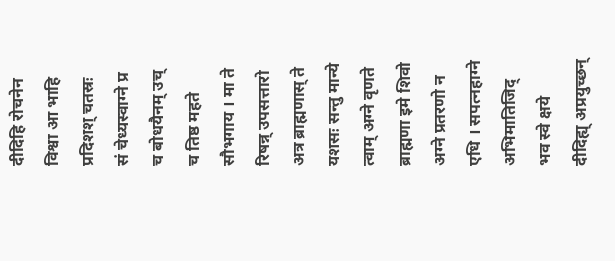दीदिहि रोचनेन विश्वा आ भाहि प्रदिशश् चतस्रः
सं चेध्यस्वाग्ने प्र च बोधयैनम् उच् च तिष्ठ महते सौभगाय । मा ते रिषन्न् उपसत्तारो अत्र ब्राह्मणास् ते यशसः सन्तु मान्ये
त्वाम् अग्ने वृणते ब्राह्मणा इमे शिवो अग्ने प्रतरणो न एधि । सपत्नहाग्ने अभिमातिजिद् भव स्वे क्षये दीदिह्य् अप्रयुच्छन्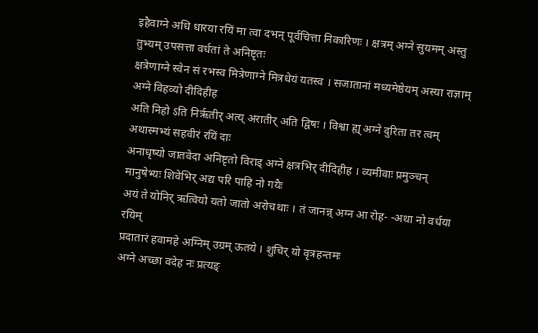इहैवाग्ने अधि धारया रयिं मा त्वा दभन् पूर्वचित्ता निकारिणः । क्षत्रम् अग्ने सुयमम् अस्तु तुभ्यम् उपसत्ता वर्धतां ते अनिष्टृतः
क्षत्रेणाग्ने स्वेन सं रभस्व मित्रेणाग्ने मित्रधेयं यतस्व । सजातानां मध्यमेष्ठेयम् अस्या राज्ञाम् अग्ने विहव्यो दीदिहीह
अति निहो ऽति निरृतीर् अत्य् अरातीर् अति द्विषः । विश्वा ह्य् अग्ने दुरिता तर त्वम् अथास्मभ्यं सहवीरं रयिं दाः
अनाधृष्यो जातवेदा अनिष्टृतो विराड् अग्ने क्षत्रभिर् दीदिहीह । व्यमीवाः प्रमुञ्चन् मानुषेभ्यः शिवेभिर् अद्य परि पाहि नो गयैः
अयं ते योनिर् ऋत्वियो यतो जातो अरोचथाः । तं जानन्न् अग्न आ रोह- -अथा नो वर्धया रयिम्
प्रदातारं हवामहे अग्निम् उग्रम् ऊतये । शुचिर् यो वृत्रहन्तमः
अग्ने अच्छा वदेह नः प्रत्यङ्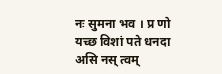नः सुमना भव । प्र णो यच्छ विशां पते धनदा असि नस् त्वम्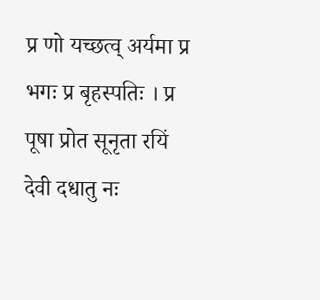प्र णो यच्छत्व् अर्यमा प्र भगः प्र बृहस्पतिः । प्र पूषा प्रोत सूनृता रयिं देवी दधातु नः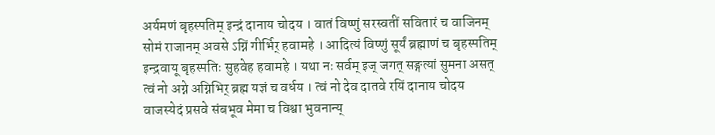अर्यमणं बृहस्पतिम् इन्द्रं दानाय चोदय । वातं विष्णुं सरस्वतीं सवितारं च वाजिनम्
सोमं राजानम् अवसे ऽग्निं गीर्भिर् हवामहे । आदित्यं विष्णुं सूर्यं ब्रह्माणं च बृहस्पतिम्
इन्द्रवायू बृहस्पतिः सुहवेह हवामहे । यथा नः सर्वम् इज् जगत् सङ्गत्यां सुमना असत्
त्वं नो अग्ने अग्निभिर् ब्रह्म यज्ञं च वर्धय । त्वं नो देव दातवे रयिं दानाय चोदय
वाजस्येदं प्रसवे संबभूव मेमा च विश्वा भुवनान्य्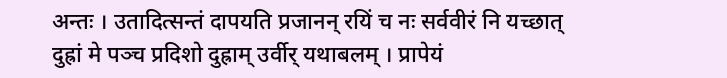अन्तः । उतादित्सन्तं दापयति प्रजानन् रयिं च नः सर्ववीरं नि यच्छात्
दुह्रां मे पञ्च प्रदिशो दुह्राम् उर्वीर् यथाबलम् । प्रापेयं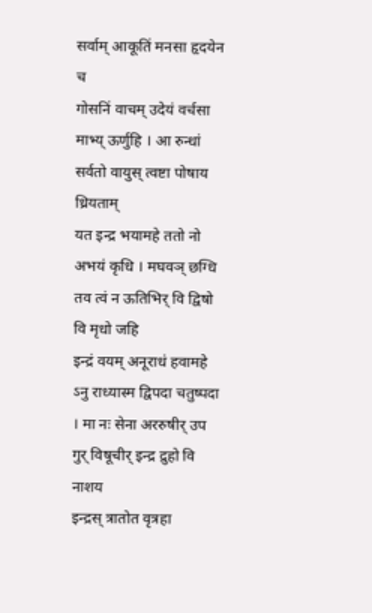सर्वाम् आकूतिं मनसा हृदयेन च
गोसनिं वाचम् उदेयं वर्चसा माभ्य् ऊर्णुहि । आ रुन्धां सर्वतो वायुस् त्वष्टा पोषाय ध्रियताम्
यत इन्द्र भयामहे ततो नो अभयं कृधि । मघवञ् छग्धि तव त्वं न ऊतिभिर् वि द्विषो वि मृधो जहि
इन्द्रं वयम् अनूराधं हवामहे ऽनु राध्यास्म द्विपदा चतुष्पदा । मा नः सेना अररुषीर् उप गुर् विषूचीर् इन्द्र द्रुहो वि नाशय
इन्द्रस् त्रातोत वृत्रहा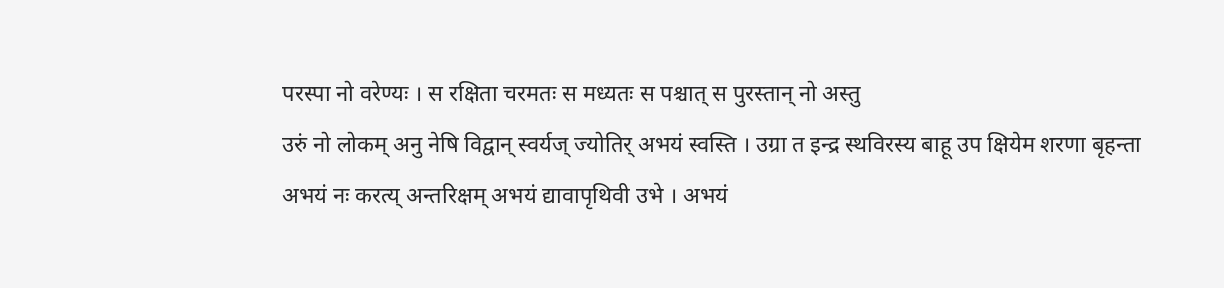परस्पा नो वरेण्यः । स रक्षिता चरमतः स मध्यतः स पश्चात् स पुरस्तान् नो अस्तु
उरुं नो लोकम् अनु नेषि विद्वान् स्वर्यज् ज्योतिर् अभयं स्वस्ति । उग्रा त इन्द्र स्थविरस्य बाहू उप क्षियेम शरणा बृहन्ता
अभयं नः करत्य् अन्तरिक्षम् अभयं द्यावापृथिवी उभे । अभयं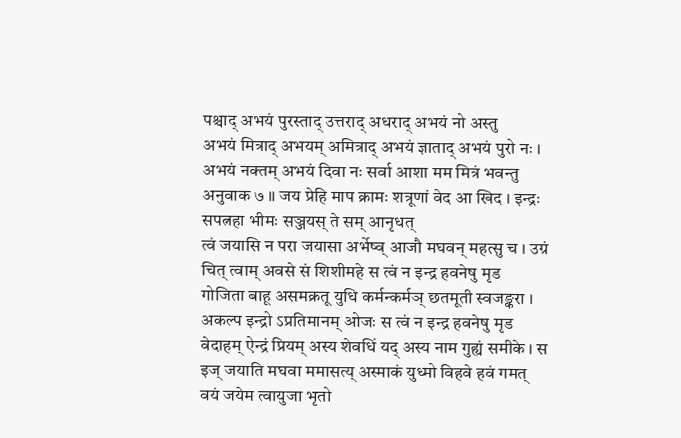पश्चाद् अभयं पुरस्ताद् उत्तराद् अधराद् अभयं नो अस्तु
अभयं मित्राद् अभयम् अमित्राद् अभयं ज्ञाताद् अभयं पुरो नः । अभयं नक्तम् अभयं दिवा नः सर्वा आशा मम मित्रं भवन्तु
अनुवाक ७ ॥ जय प्रेहि माप क्रामः शत्रूणां वेद आ खिद । इन्द्रः सपत्नहा भीमः सञ्जयस् ते सम् आनृधत्
त्वं जयासि न परा जयासा अर्भेष्व् आजौ मघवन् महत्सु च । उग्रं चित् त्वाम् अवसे सं शिशीमहे स त्वं न इन्द्र हवनेषु मृड
गोजिता बाहू असमक्रतू युधि कर्मन्कर्मञ् छतमूती स्वजङ्करा । अकल्प इन्द्रो ऽप्रतिमानम् ओजः स त्वं न इन्द्र हवनेषु मृड
वेदाहम् ऐन्द्रं प्रियम् अस्य शेवधिं यद् अस्य नाम गुह्यं समीके । स इज् जयाति मघवा ममासत्य् अस्माकं युध्मो विहवे हवं गमत्
वयं जयेम त्वायुजा भृतो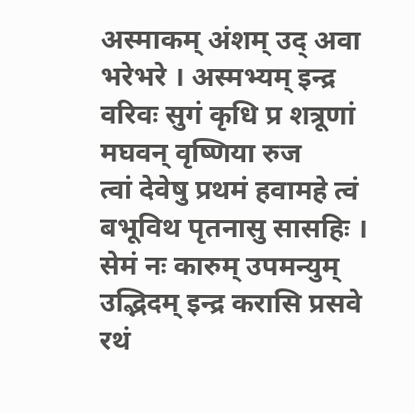अस्माकम् अंशम् उद् अवा भरेभरे । अस्मभ्यम् इन्द्र वरिवः सुगं कृधि प्र शत्रूणां मघवन् वृष्णिया रुज
त्वां देवेषु प्रथमं हवामहे त्वं बभूविथ पृतनासु सासहिः । सेमं नः कारुम् उपमन्युम् उद्भिदम् इन्द्र करासि प्रसवे रथं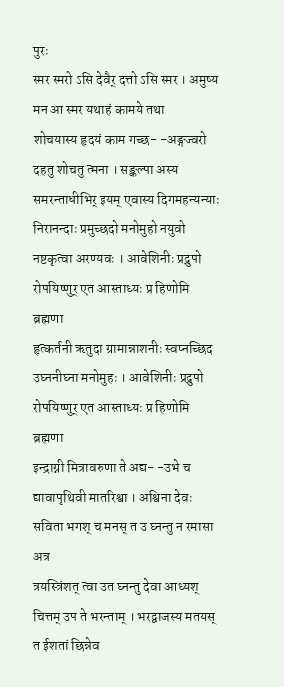पुरः
स्मर स्मरो ऽसि देवैर् दत्तो ऽसि स्मर । अमुष्य मन आ स्मर यथाहं कामये तथा
शोचयास्य हृदयं काम गच्छ- -अङ्गज्वरो दहतु शोचतु त्मना । सङ्कल्पा अस्य समरन्ताधीभिर् इयम् एवास्य दिगमहन्यन्याः
निरानन्दाः प्रमुच्छदो मनोमुहो नयुवो नष्टकृत्वा अरण्यवः । आवेशिनीः प्रद्रुपो रोपयिष्णुर् एत आस्ताध्यः प्र हिणोमि ब्रह्मणा
हृत्कर्तनी ऋतुदा ग्रामान्नाशनीः स्वप्नच्छिद उघ्ननीघ्ना मनोमुहः । आवेशिनीः प्रद्रुपो रोपयिष्णुर् एत आस्ताध्यः प्र हिणोमि ब्रह्मणा
इन्द्राग्नी मित्रावरुणा ते अद्य- -उभे च द्यावापृथिवी मातरिश्वा । अश्विना देवः सविता भगश् च मनस् त उ घ्नन्तु न रमासा अत्र
त्रयस्त्रिंशत् त्वा उत घ्नन्तु देवा आध्यश् चित्तम् उप ते भरन्ताम् । भरद्वाजस्य मतयस् त ईशतां छिन्नेव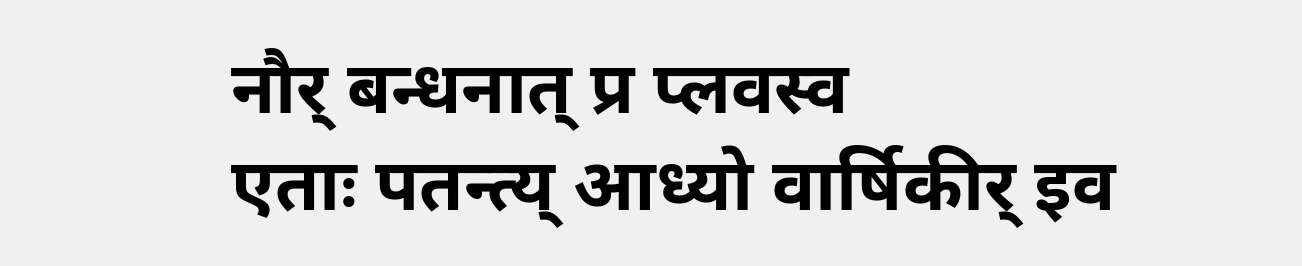नौर् बन्धनात् प्र प्लवस्व
एताः पतन्त्य् आध्यो वार्षिकीर् इव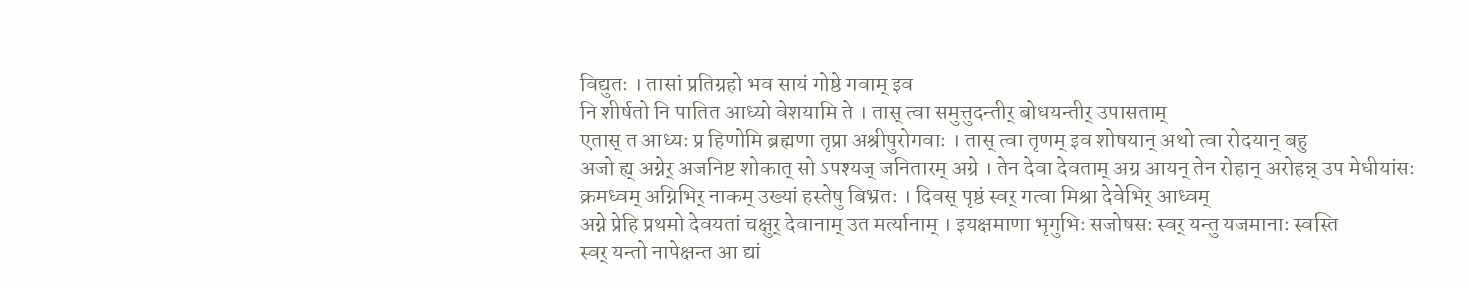विद्युतः । तासां प्रतिग्रहो भव सायं गोष्ठे गवाम् इव
नि शीर्षतो नि पातित आध्यो वेशयामि ते । तास् त्वा समुत्तुदन्तीर् बोधयन्तीर् उपासताम्
एतास् त आध्यः प्र हिणोमि ब्रह्मणा तृप्रा अश्रीपुरोगवाः । तास् त्वा तृणम् इव शोषयान् अथो त्वा रोदयान् बहु
अजो ह्य् अग्नेर् अजनिष्ट शोकात् सो ऽपश्यज् जनितारम् अग्रे । तेन देवा देवताम् अग्र आयन् तेन रोहान् अरोहन्न् उप मेधीयांसः
क्रमध्वम् अग्निभिर् नाकम् उख्यां हस्तेषु बिभ्रतः । दिवस् पृष्ठं स्वर् गत्वा मिश्रा देवेभिर् आध्वम्
अग्ने प्रेहि प्रथमो देवयतां चक्षुर् देवानाम् उत मर्त्यानाम् । इयक्षमाणा भृगुभिः सजोषसः स्वर् यन्तु यजमानाः स्वस्ति
स्वर् यन्तो नापेक्षन्त आ द्यां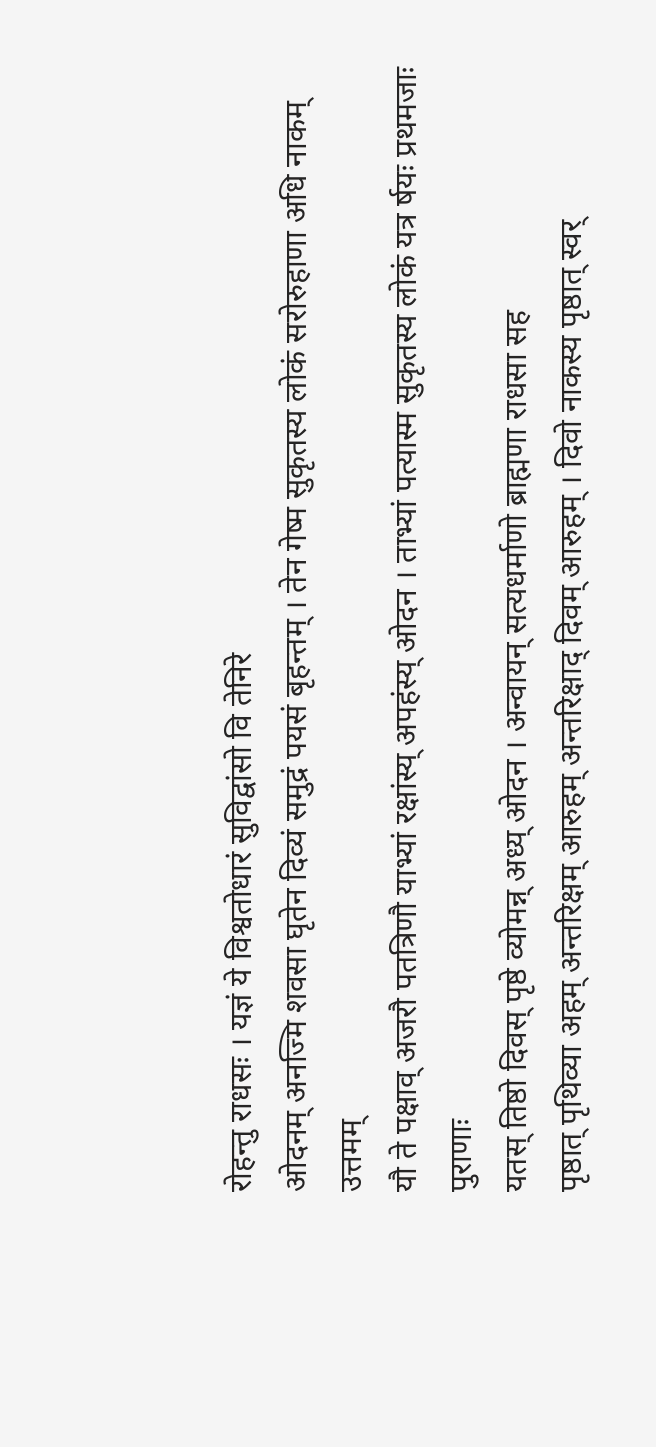रोहन्तु राधसः । यज्ञं ये विश्वतोधारं सुविद्वांसो वि तेनिरे
ओदनम् अनज्मि शवसा घृतेन दिव्यं समुद्रं पयसं बृहन्तम् । तेन गेष्म सुकृतस्य लोकं सरोरुहाणा अधि नाकम् उत्तमम्
यौ ते पक्षाव् अजरौ पतत्रिणौ याभ्यां रक्षांस्य् अपहंस्य् ओदन । ताभ्यां पत्यास्म सुकृतस्य लोकं यत्र र्षयः प्रथमजाः पुराणाः
यतस् तिष्ठो दिवस् पृष्ठे व्योमन्न् अध्य् ओदन । अन्वायन् सत्यधर्माणो ब्राह्मणा राधसा सह
पृष्ठात् पृथिव्या अहम् अन्तरिक्षम् आरुहम् अन्तरिक्षाद् दिवम् आरुहम् । दिवो नाकस्य पृष्ठात् स्वर्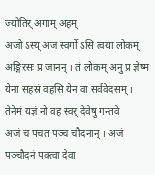ज्योतिर् अगाम् अहम्
अजो ऽस्य् अज स्वर्गो ऽसि त्वया लोकम् अङ्गिरसः प्र जानन् । तं लोकम् अनु प्र ज्ञेष्म
येना सहस्रं वहसि येन वा सर्ववेदसम् । तेनेमं यज्ञं नो वह स्वर् देवेषु गन्तवे
अजं च पचत पञ्च चौदनान् । अजं पञ्चौदनं पक्त्वा देवा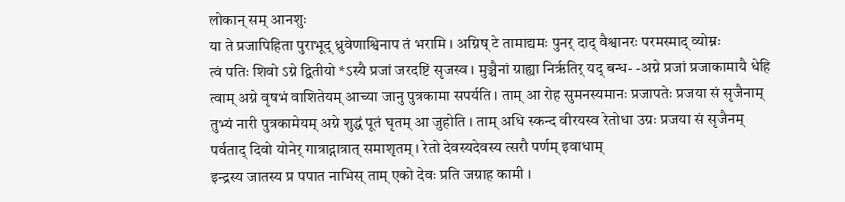लोकान् सम् आनशुः
या ते प्रजापिहिता पुराभूद् ध्रुवेणाश्विनाप तं भरामि । अग्निष् टे तामाद्यमः पुनर् दाद् वैश्वानरः परमस्माद् व्योम्नः
त्वं पतिः शिवो ऽग्ने द्वितीयो *ऽस्यै प्रजां जरदष्टिं सृजस्व । मुञ्चैनां ग्राह्या निरृतिर् यद् बन्ध- -अग्ने प्रजां प्रजाकामायै धेहि
त्वाम् अग्ने वृषभं वाशितेयम् आच्या जानु पुत्रकामा सपर्यति । ताम् आ रोह सुमनस्यमानः प्रजापतेः प्रजया सं सृजैनाम्
तुभ्यं नारी पुत्रकामेयम् अग्ने शुद्धं पूतं घृतम् आ जुहोति । ताम् अधि स्कन्द वीरयस्व रेतोधा उग्रः प्रजया सं सृजैनम्
पर्वताद् दिवो योनेर् गात्राद्गात्रात् समाशृतम् । रेतो देवस्यदेवस्य त्सरौ पर्णम् इवाधाम्
इन्द्रस्य जातस्य प्र पपात नाभिस् ताम् एको देवः प्रति जग्राह कामी ।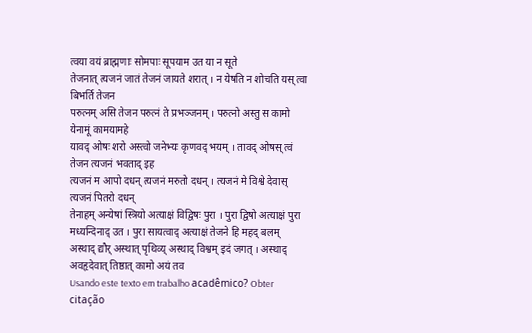त्वया वयं ब्राह्मणाः सोमपाः सूपयाम उत या न सूते
तेजनात् त्यजनं जातं तेजनं जायते शरात् । न येषति न शोचति यस् त्वा बिभर्ति तेजन
परुत्नम् असि तेजन परुत्नं ते प्रभञ्जनम् । परुत्नो अस्तु स कामो येनामूं कामयामहे
यावद् ओषः शरो अस्त्वो जनेभ्यः कृणवद् भयम् । तावद् ओषस् त्वं तेजन त्यजनं भवताद् इह
त्यजनं म आपो दधन् त्यजनं मरुतो दधन् । त्यजनं मे विश्वे देवास् त्यजनं पितरो दधन्
तेनाहम् अन्येषां स्त्रियो अत्याक्षं विद्विषः पुरा । पुरा द्विषो अत्याक्षं पुरा मध्यन्दिनाद् उत । पुरा सायत्वाद् अत्याक्षं तेजने हि महद् बलम्
अस्थाद् द्यौर् अस्थात् पृथिव्य् अस्थाद् विश्वम् इदं जगत् । अस्थाद् अवहृदेवात् तिष्ठात् कामो अयं तव
Usando este texto em trabalho acadêmico? Obter citação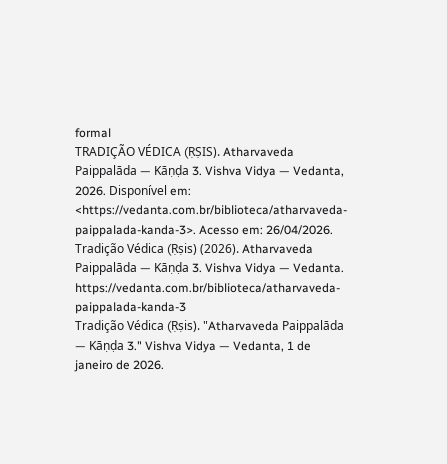formal
TRADIÇÃO VÉDICA (ṚṢIS). Atharvaveda Paippalāda — Kāṇḍa 3. Vishva Vidya — Vedanta, 2026. Disponível em: <https://vedanta.com.br/biblioteca/atharvaveda-paippalada-kanda-3>. Acesso em: 26/04/2026.
Tradição Védica (Ṛṣis) (2026). Atharvaveda Paippalāda — Kāṇḍa 3. Vishva Vidya — Vedanta. https://vedanta.com.br/biblioteca/atharvaveda-paippalada-kanda-3
Tradição Védica (Ṛṣis). "Atharvaveda Paippalāda — Kāṇḍa 3." Vishva Vidya — Vedanta, 1 de janeiro de 2026.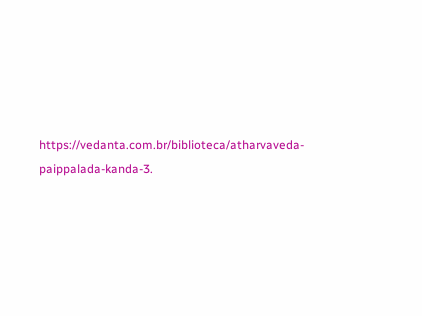https://vedanta.com.br/biblioteca/atharvaveda-paippalada-kanda-3.